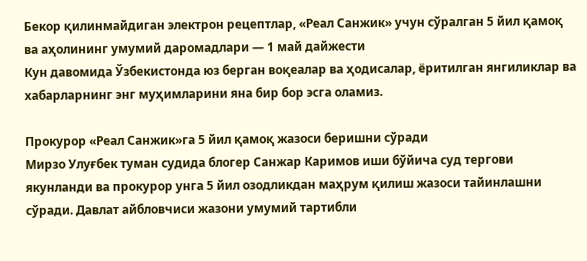Бекор қилинмайдиган электрон рецептлар, «Реал Санжик» учун сўралган 5 йил қамоқ ва аҳолининг умумий даромадлари — 1 май дайжести
Кун давомида Ўзбекистонда юз берган воқеалар ва ҳодисалар, ёритилган янгиликлар ва хабарларнинг энг муҳимларини яна бир бор эсга оламиз.

Прокурор «Реал Санжик»га 5 йил қамоқ жазоси беришни сўради
Мирзо Улуғбек туман судида блогер Санжар Каримов иши бўйича суд тергови якунланди ва прокурор унга 5 йил озодликдан маҳрум қилиш жазоси тайинлашни сўради. Давлат айбловчиси жазони умумий тартибли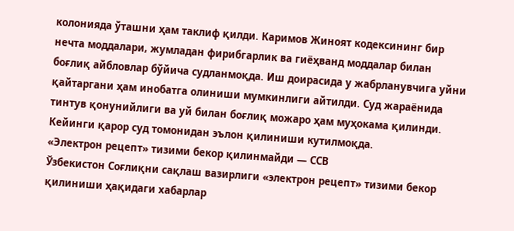колонияда ўташни ҳам таклиф қилди. Каримов Жиноят кодексининг бир нечта моддалари, жумладан фирибгарлик ва гиёҳванд моддалар билан боғлиқ айбловлар бўйича судланмоқда. Иш доирасида у жабрланувчига уйни қайтаргани ҳам инобатга олиниши мумкинлиги айтилди. Суд жараёнида тинтув қонунийлиги ва уй билан боғлиқ можаро ҳам муҳокама қилинди. Кейинги қарор суд томонидан эълон қилиниши кутилмоқда.
«Электрон рецепт» тизими бекор қилинмайди — ССВ
Ўзбекистон Соғлиқни сақлаш вазирлиги «электрон рецепт» тизими бекор қилиниши ҳақидаги хабарлар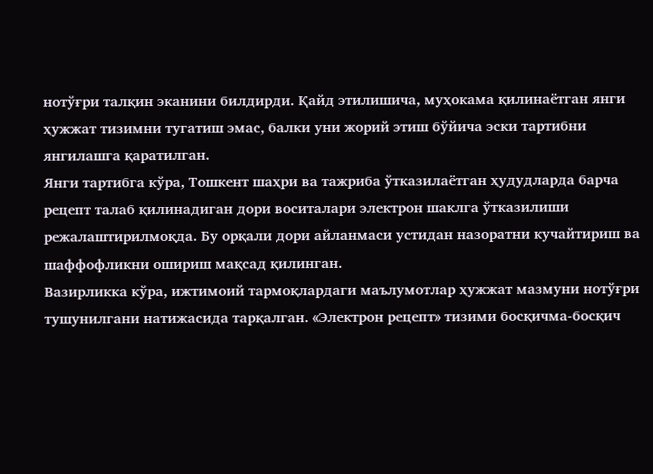нотўғри талқин эканини билдирди. Қайд этилишича, муҳокама қилинаётган янги ҳужжат тизимни тугатиш эмас, балки уни жорий этиш бўйича эски тартибни янгилашга қаратилган.
Янги тартибга кўра, Тошкент шаҳри ва тажриба ўтказилаётган ҳудудларда барча рецепт талаб қилинадиган дори воситалари электрон шаклга ўтказилиши режалаштирилмоқда. Бу орқали дори айланмаси устидан назоратни кучайтириш ва шаффофликни ошириш мақсад қилинган.
Вазирликка кўра, ижтимоий тармоқлардаги маълумотлар ҳужжат мазмуни нотўғри тушунилгани натижасида тарқалган. «Электрон рецепт» тизими босқичма-босқич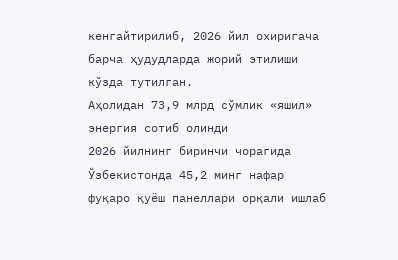кенгайтирилиб, 2026 йил охиригача барча ҳудудларда жорий этилиши кўзда тутилган.
Аҳолидан 73,9 млрд сўмлик «яшил» энергия сотиб олинди
2026 йилнинг биринчи чорагида Ўзбекистонда 45,2 минг нафар фуқаро қуёш панеллари орқали ишлаб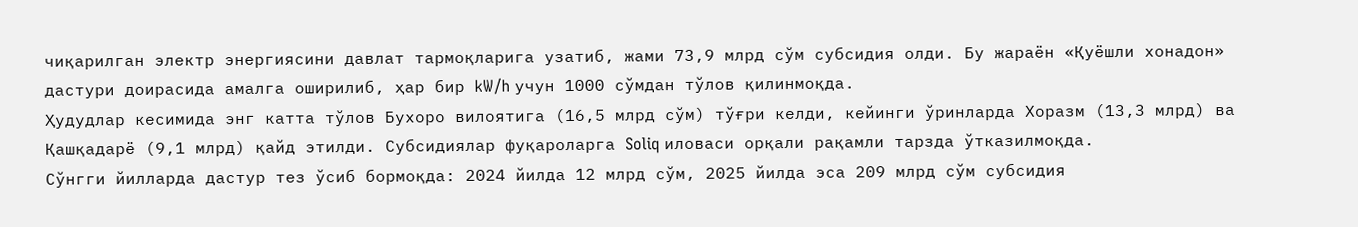чиқарилган электр энергиясини давлат тармоқларига узатиб, жами 73,9 млрд сўм субсидия олди. Бу жараён «Қуёшли хонадон» дастури доирасида амалга оширилиб, ҳар бир kW/h учун 1000 сўмдан тўлов қилинмоқда.
Ҳудудлар кесимида энг катта тўлов Бухоро вилоятига (16,5 млрд сўм) тўғри келди, кейинги ўринларда Хоразм (13,3 млрд) ва Қашқадарё (9,1 млрд) қайд этилди. Субсидиялар фуқароларга Soliq иловаси орқали рақамли тарзда ўтказилмоқда.
Сўнгги йилларда дастур тез ўсиб бормоқда: 2024 йилда 12 млрд сўм, 2025 йилда эса 209 млрд сўм субсидия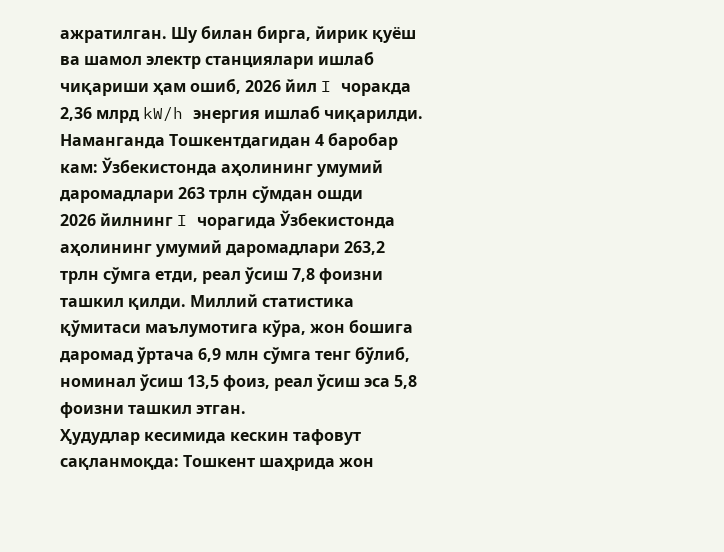ажратилган. Шу билан бирга, йирик қуёш ва шамол электр станциялари ишлаб чиқариши ҳам ошиб, 2026 йил I чоракда 2,36 млрд kW/h энергия ишлаб чиқарилди.
Наманганда Тошкентдагидан 4 баробар кам: Ўзбекистонда аҳолининг умумий даромадлари 263 трлн сўмдан ошди
2026 йилнинг I чорагида Ўзбекистонда аҳолининг умумий даромадлари 263,2 трлн сўмга етди, реал ўсиш 7,8 фоизни ташкил қилди. Миллий статистика қўмитаси маълумотига кўра, жон бошига даромад ўртача 6,9 млн сўмга тенг бўлиб, номинал ўсиш 13,5 фоиз, реал ўсиш эса 5,8 фоизни ташкил этган.
Ҳудудлар кесимида кескин тафовут сақланмоқда: Тошкент шаҳрида жон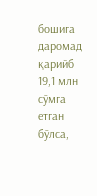бошига даромад қарийб 19,1 млн сўмга етган бўлса,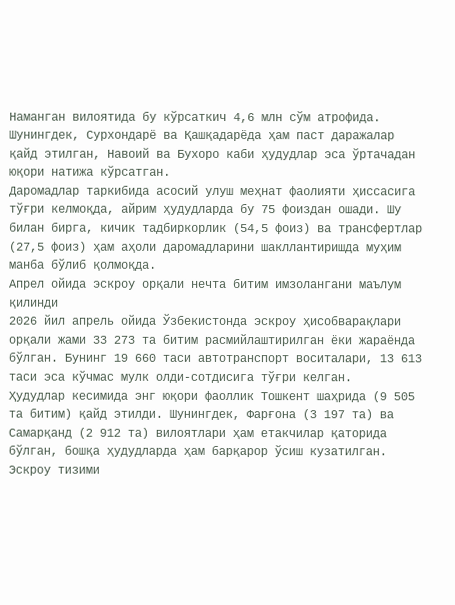Наманган вилоятида бу кўрсаткич 4,6 млн сўм атрофида. Шунингдек, Сурхондарё ва Қашқадарёда ҳам паст даражалар қайд этилган, Навоий ва Бухоро каби ҳудудлар эса ўртачадан юқори натижа кўрсатган.
Даромадлар таркибида асосий улуш меҳнат фаолияти ҳиссасига тўғри келмоқда, айрим ҳудудларда бу 75 фоиздан ошади. Шу билан бирга, кичик тадбиркорлик (54,5 фоиз) ва трансфертлар (27,5 фоиз) ҳам аҳоли даромадларини шакллантиришда муҳим манба бўлиб қолмоқда.
Апрел ойида эскроу орқали нечта битим имзолангани маълум қилинди
2026 йил апрель ойида Ўзбекистонда эскроу ҳисобварақлари орқали жами 33 273 та битим расмийлаштирилган ёки жараёнда бўлган. Бунинг 19 660 таси автотранспорт воситалари, 13 613 таси эса кўчмас мулк олди-сотдисига тўғри келган.
Ҳудудлар кесимида энг юқори фаоллик Тошкент шаҳрида (9 505 та битим) қайд этилди. Шунингдек, Фарғона (3 197 та) ва Самарқанд (2 912 та) вилоятлари ҳам етакчилар қаторида бўлган, бошқа ҳудудларда ҳам барқарор ўсиш кузатилган.
Эскроу тизими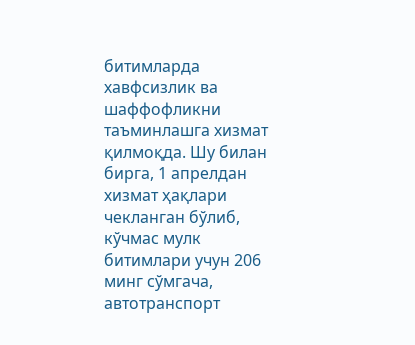битимларда хавфсизлик ва шаффофликни таъминлашга хизмат қилмоқда. Шу билан бирга, 1 апрелдан хизмат ҳақлари чекланган бўлиб, кўчмас мулк битимлари учун 206 минг сўмгача, автотранспорт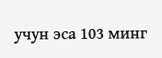учун эса 103 минг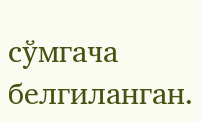сўмгача белгиланган.